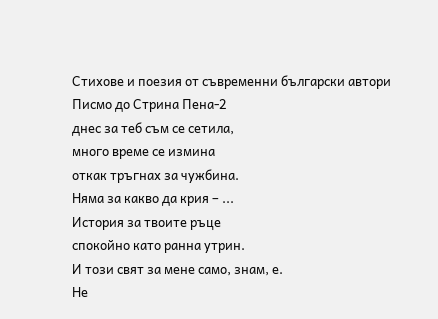Стихове и поезия от съвременни български автори
Писмо до Стрина Пена-2
днес за теб съм се сетила,
много време се измина
откак тръгнах за чужбина.
Няма за какво да крия – ...
История за твоите ръце
спокойно като ранна утрин.
И този свят за мене само, знам, е.
Не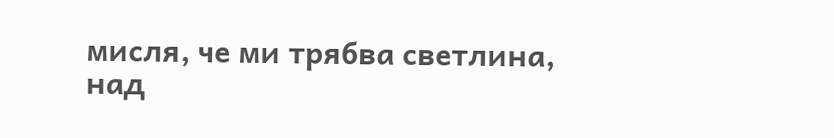мисля, че ми трябва светлина,
над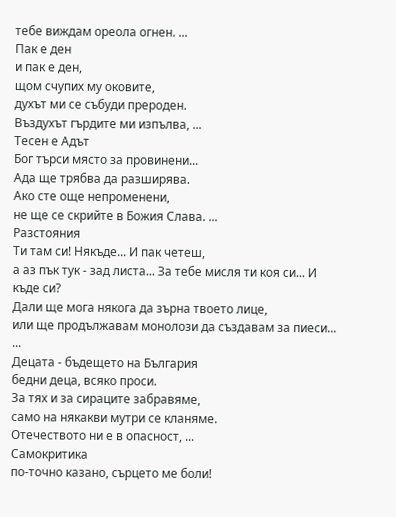тебе виждам ореола огнен. ...
Пак е ден
и пак е ден,
щом счупих му оковите,
духът ми се събуди прероден.
Въздухът гърдите ми изпълва, ...
Тесен е Адът
Бог търси място за провинени...
Ада ще трябва да разширява.
Ако сте още непроменени,
не ще се скрийте в Божия Слава. ...
Разстояния
Ти там си! Някъде... И пак четеш,
а аз пък тук - зад листа... За тебе мисля ти коя си... И къде си?
Дали ще мога някога да зърна твоето лице,
или ще продължавам монолози да създавам за пиеси... ...
Децата - бъдещето на България
бедни деца, всяко проси.
За тях и за сираците забравяме,
само на някакви мутри се кланяме.
Отечеството ни е в опасност, ...
Самокритика
по-точно казано, сърцето ме боли!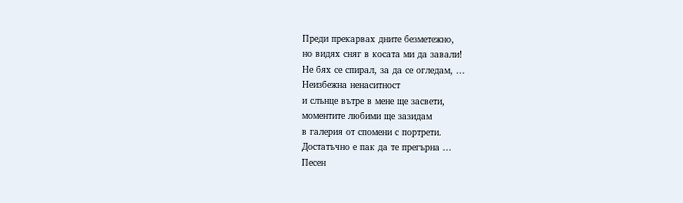Преди прекарвах дните безметежно,
но видях сняг в косата ми да завали!
Не бях се спирал, за да се огледам, ...
Неизбежна ненаситност
и слънце вътре в мене ще засвети,
моментите любими ще зазидам
в галерия от спомени с портрети.
Достатъчно е пак да те прегърна ...
Песен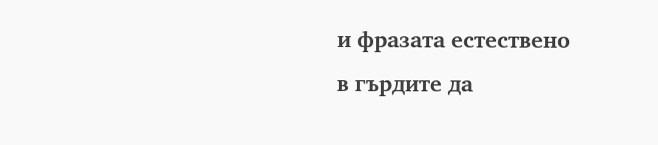и фразата естествено
в гърдите да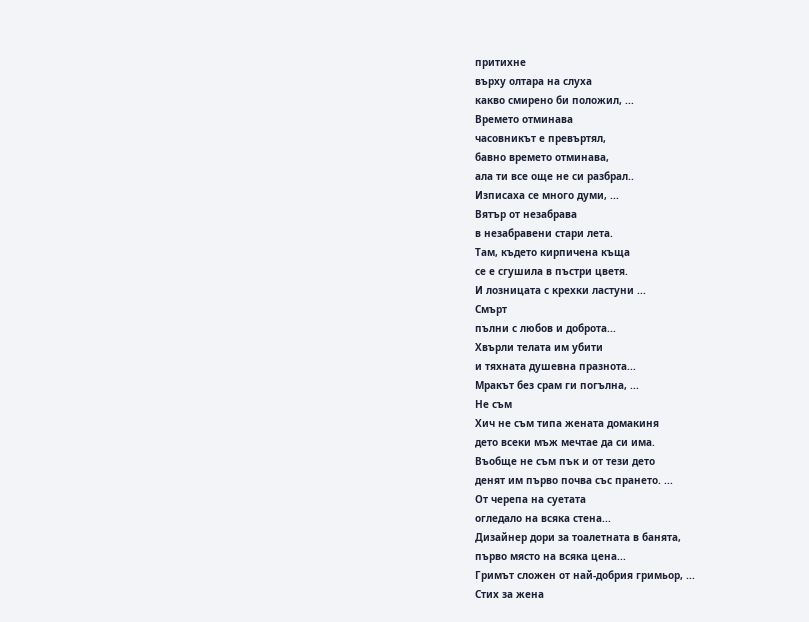притихне
върху олтара на слуха
какво смирено би положил, ...
Времето отминава
часовникът е превъртял,
бавно времето отминава,
ала ти все още не си разбрал..
Изписаха се много думи, ...
Вятър от незабрава
в незабравени стари лета.
Там, където кирпичена къща
се е сгушила в пъстри цветя.
И лозницата с крехки ластуни ...
Смърт
пълни с любов и доброта...
Хвърли телата им убити
и тяхната душевна празнота...
Мракът без срам ги погълна, ...
Не съм
Хич не съм типа жената домакиня
дето всеки мъж мечтае да си има.
Въобще не съм пък и от тези дето
денят им първо почва със прането. ...
От черепа на суетата
огледало на всяка стена...
Дизайнер дори за тоалетната в банята,
първо място на всяка цена...
Гримът сложен от най-добрия гримьор, ...
Стих за жена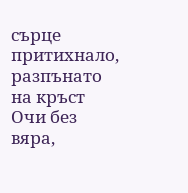сърце притихнало, разпънато на кръст
Очи без вяра,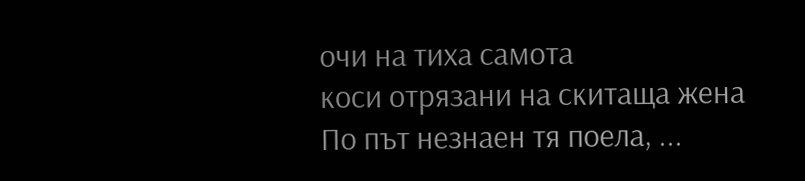очи на тиха самота
коси отрязани на скитаща жена
По път незнаен тя поела, ...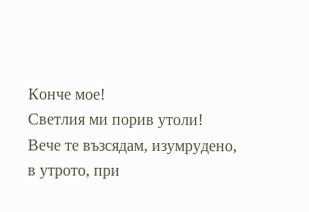Конче мое!
Светлия ми порив утоли!
Вече те възсядам, изумрудено,
в утрото, при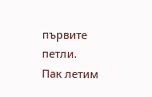първите петли.
Пак летим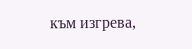към изгрева,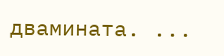двамината. ...